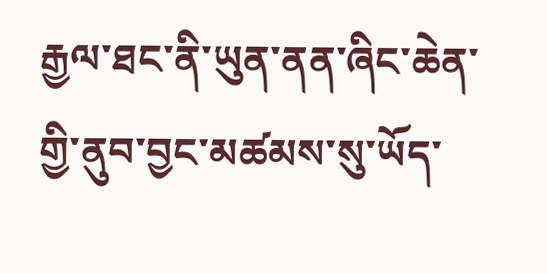རྒྱལ་ཐང་ནི་ཡུན་ནན་ཞིང་ཆེན་གྱི་ནུབ་བྱང་མཚམས་སུ་ཡོད་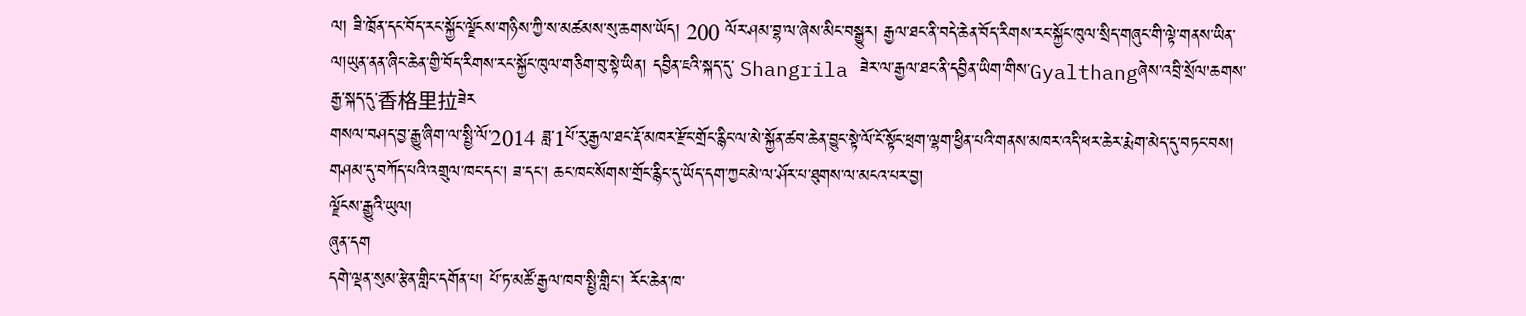ལ། ཟི་ཁྲོན་དང་བོད་རང་སྐྱོང་ལྗོངས་གཉིས་ཀྱི་ས་མཚམས་སུ་ཆགས་ཡོད། 200 ལོར་ཤམ་བྷ་ལ་ཞེས་མིང་བསྒྱུར། རྒྱལ་ཐང་ནི་བདེ་ཆེན་བོད་རིགས་རང་སྐྱོང་ཁུལ་སྲིད་གཞུང་གི་ལྟེ་གནས་ཡིན་ལ།ཡུན་ནན་ཞིང་ཆེན་གྱི་བོད་རིགས་རང་སྐྱོང་ཁུལ་གཅིག་བུ་སྟེ་ཡིན། དབྱིན་ཇའི་སྐད་དུ་ Shangrila ཟེར་ལ་རྒྱལ་ཐང་ནི་དབྱིན་ཡིག་གིས་Gyalthangཞེས་འབྲི་སྲོལ'ཆགས་ རྒྱ་སྐད་དུ་香格里拉ཟེར
གསལ་བཤད་བྱ་རྒྱུ་ཞིག་ལ་སྤྱི་ལོ་2014 ཟླ་1པོ་རུ་རྒྱལ་ཐང་རྡོ་མཁར་རྫོང་གྲོང་རྙིང་ལ་མེ་སྐྱོན་ཚབ་ཆེན་བྱུང་སྟེ་ལོ་ངོ་སྟོང་ཕྲག་ལྷག་ཕྱིན་པའི་གནས་མཁར་འདི་ཕར་ཆེར་རྨེག་མེད་དུ་བཏང་བས། གཤམ་དུ་བཀོད་པའི་འགྲུལ་ཁང་དང་། ཟ་དང་། ཆང་ཁང་སོགས་གྲོང་རྙིང་དུ་ཡོད་དག་ཀྱང་མེ་ལ་ཤོར་པ་ཐུགས་ལ་མངའ་པར་བྱ།
ལྗོངས་རྒྱུའི་ཡུལ།
ཞུན་དག
དགེ་ལྡན་སུམ་རྩེན་གླིང་དགོན་པ། པོ་ཏ་མཚོ་རྒྱལ་ཁབ་སྤྱི་གླིང། རོང་ཆེན་ཁ་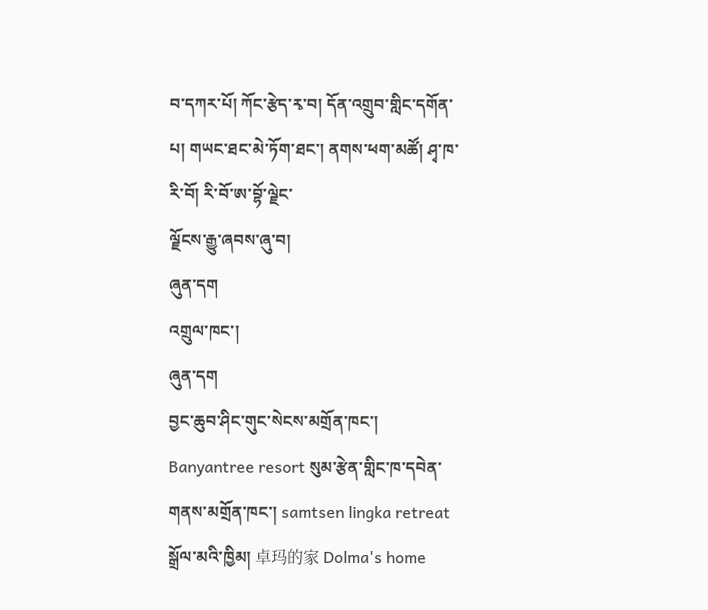བ་དཀར་པོ། ཀོང་རྩེད་རྭ་བ། དོན་འགྲུབ་གླིང་དགོན་པ། གཡང་ཐང་མེ་ཏོག་ཐང་། ནགས་ཕག་མཚོ། ཤྭ་ཁ་རི་བོ། རི་བོ་ཨ་བྷོ་ལྗེང་
ལྗོངས་རྒྱུ་ཞབས་ཞུ་བ།
ཞུན་དག
འགྲུལ་ཁང་།
ཞུན་དག
བྱང་ཆུབ་ཤིང་གུང་སེངས་མགྲོན་ཁང་། Banyantree resort སུམ་རྩེན་གླིང་ཁ་དབེན་གནས་མགྲོན་ཁང་། samtsen lingka retreat སྒྲོལ་མའི་ཁྱིམ། 卓玛的家 Dolma's home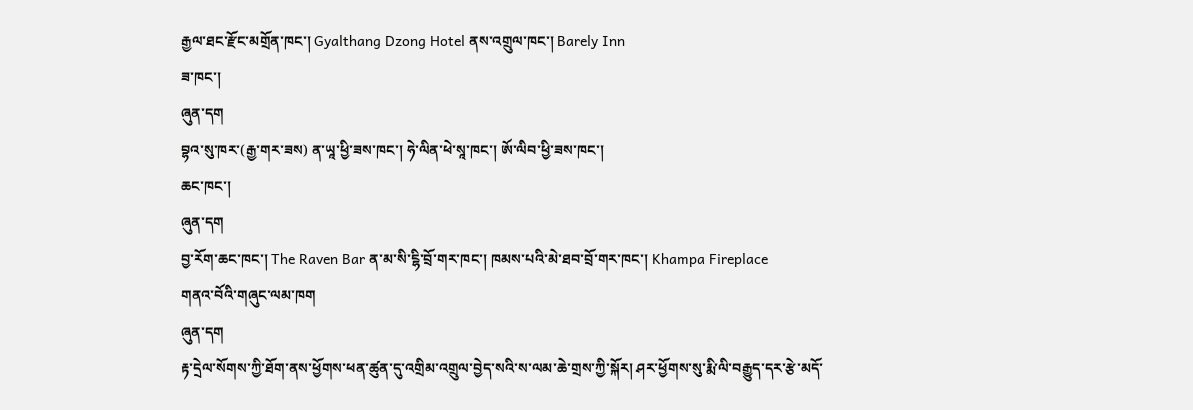རྒྱལ་ཐང་རྫོང་མགྲོན་ཁང་། Gyalthang Dzong Hotel ནས་འགྲུལ་ཁང་། Barely Inn
ཟ་ཁང་།
ཞུན་དག
བྷའ་སུ་ཁར་(རྒྱ་གར་ཟས) ན་ཡཱ་ཕྱི་ཟས་ཁང་། ཧེ་ལིན་ཕེ་སཱ་ཁང་། ཨོ་ལིབ་ཕྱི་ཟས་ཁང་།
ཆང་ཁང་།
ཞུན་དག
བྱ་རོག་ཆང་ཁང་། The Raven Bar ན་མ་སི་ངྷི་བྲོ་གར་ཁང་། ཁམས་པའི་མེ་ཐབ་བྲོ་གར་ཁང་། Khampa Fireplace
གནའ་བོའི་གཞུང་ལམ་ཁག
ཞུན་དག
རྟ་དྲེལ་སོགས་ཀྱི་ཐོག་ནས་ཕྱོགས་ཕན་ཚུན་དུ་འགྲིམ་འགྲུལ་བྱེད་སའི་ས་ལམ་ཆེ་གྲས་ཀྱི་སྐོར། ཤར་ཕྱོགས་སུ་རྨི་ལི་བརྒྱུད་དར་རྩེ་མདོ་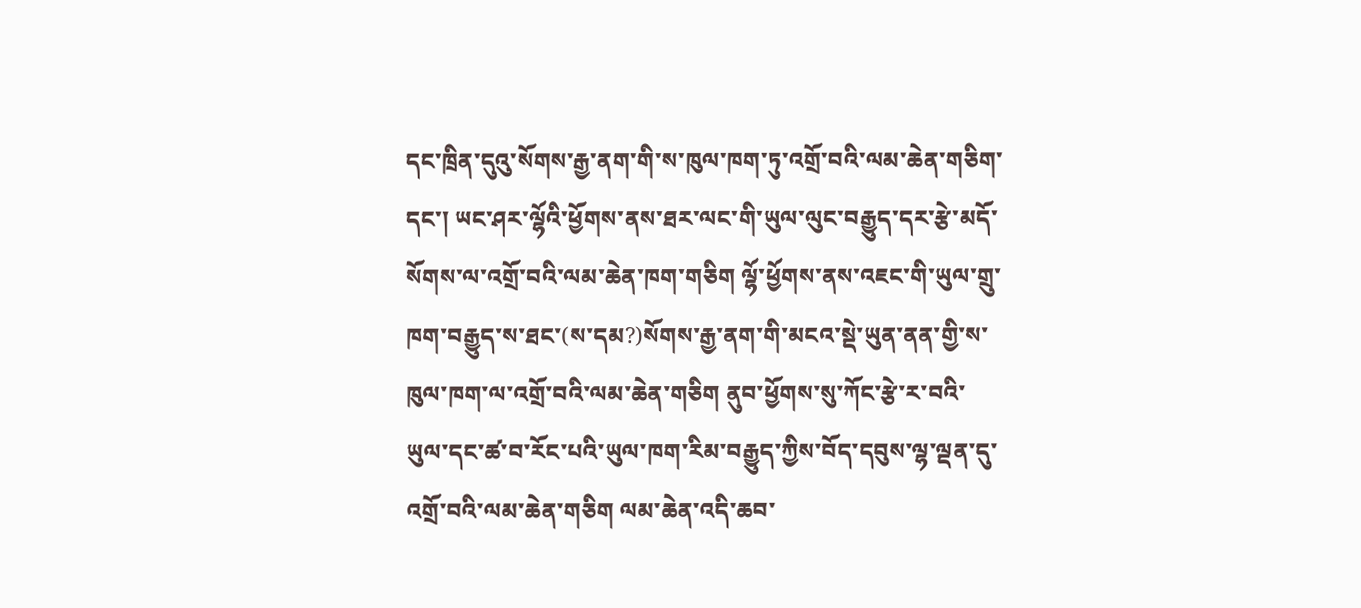དང་ཁྲིན་དུའུ་སོགས་རྒྱ་ནག་གི་ས་ཁུལ་ཁག་ཏུ་འགྲོ་བའི་ལམ་ཆེན་གཅིག་དང་། ཡང་ཤར་ལྷོའི་ཕྱོགས་ནས་ཐར་ལང་གི་ཡུལ་ལུང་བརྒྱུད་དར་རྩེ་མདོ་སོགས་ལ་འགྲོ་བའི་ལམ་ཆེན་ཁག་གཅིག ལྷོ་ཕྱོགས་ནས་འཇང་གི་ཡུལ་གྲུ་ཁག་བརྒྱུད་ས་ཐང་(ས་དམ?)སོགས་རྒྱ་ནག་གི་མངའ་སྡེ་ཡུན་ནན་གྱི་ས་ཁུལ་ཁག་ལ་འགྲོ་བའི་ལམ་ཆེན་གཅིག ནུབ་ཕྱོགས་སུ་ཀོང་རྩེ་ར་བའི་ཡུལ་དང་ཚ་བ་རོང་པའི་ཡུལ་ཁག་རིམ་བརྒྱུད་ཀྱིས་བོད་དབུས་ལྷ་ལྡན་དུ་འགྲོ་བའི་ལམ་ཆེན་གཅིག ལམ་ཆེན་འདི་ཆབ་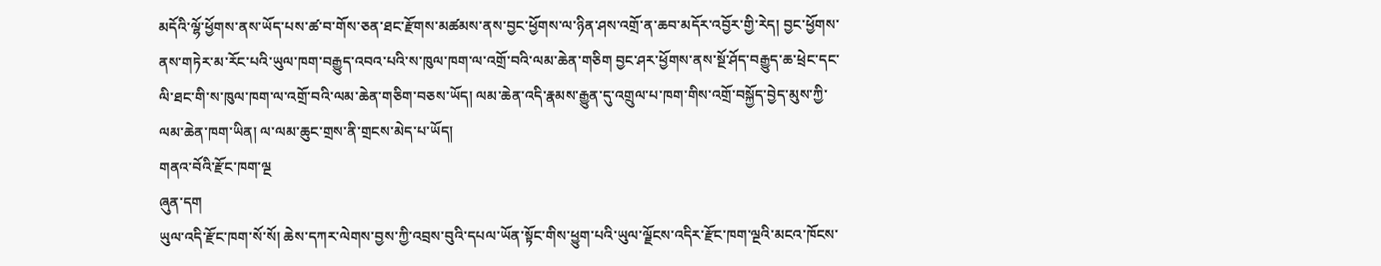མདོའི་ལྷོ་ཕྱོགས་ནས་ཡོད་པས་ཚ་བ་གོས་ཅན་ཐང་རྫོགས་མཚམས་ནས་བྱང་ཕྱོགས་ལ་ཉིན་ཤས་འགྲོ་ན་ཆབ་མདོར་འབྱོར་གྱི་རེད། བྱང་ཕྱོགས་ནས་གཏེར་མ་རོང་པའི་ཡུལ་ཁག་བརྒྱུད་འབའ་པའི་ས་ཁུལ་ཁག་ལ་འགྲོ་བའི་ལམ་ཆེན་གཅིག བྱང་ཤར་ཕྱོགས་ནས་སྔོ་ཤོད་བརྒྱུད་ཆ་ཕྲེང་དང་ལི་ཐང་གི་ས་ཁུལ་ཁག་ལ་འགྲོ་བའི་ལམ་ཆེན་གཅིག་བཅས་ཡོད། ལམ་ཆེན་འདི་རྣམས་རྒྱུན་དུ་འགྲུལ་པ་ཁག་གིས་འགྲོ་བསྐྱོད་བྱེད་མུས་ཀྱི་ལམ་ཆེན་ཁག་ཡིན། ལ་ལམ་ཆུང་གྲས་ནི་གྲངས་མེད་པ་ཡོད།
གནའ་བོའི་རྫོང་ཁག་ལྔ
ཞུན་དག
ཡུལ་འདི་རྫོང་ཁག་སོ་སོ། ཆེས་དཀར་ལེགས་བྱས་ཀྱི་འབྲས་བུའི་དཔལ་ཡོན་སྟོང་གིས་ཕྱུག་པའི་ཡུལ་ལྗོངས་འདིར་རྫོང་ཁག་ལྔའི་མངའ་ཁོངས་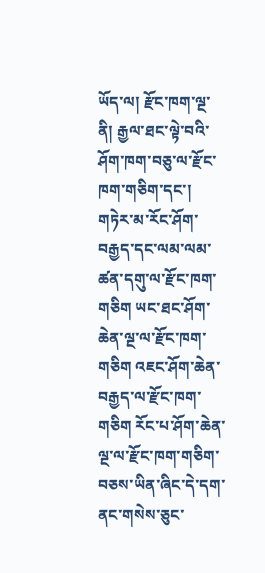ཡོད་ལ། རྫོང་ཁག་ལྔ་ནི། རྒྱལ་ཐང་ལྟེ་བའི་ཤོག་ཁག་བཅུ་ལ་རྫོང་ཁག་གཅིག་དང་། གཏེར་མ་རོང་ཤོག་བརྒྱད་དང་ལམ་ལམ་ཚན་དགུ་ལ་རྫོང་ཁག་གཅིག ཡང་ཐང་ཤོག་ཆེན་ལྔ་ལ་རྫོང་ཁག་གཅིག འཇང་ཤོག་ཆེན་བརྒྱད་ལ་རྫོང་ཁག་གཅིག རོང་པ་ཤོག་ཆེན་ལྔ་ལ་རྫོང་ཁག་གཅིག་བཅས་ཡིན་ཞིང་དེ་དག་ནང་གསེས་ཅུང་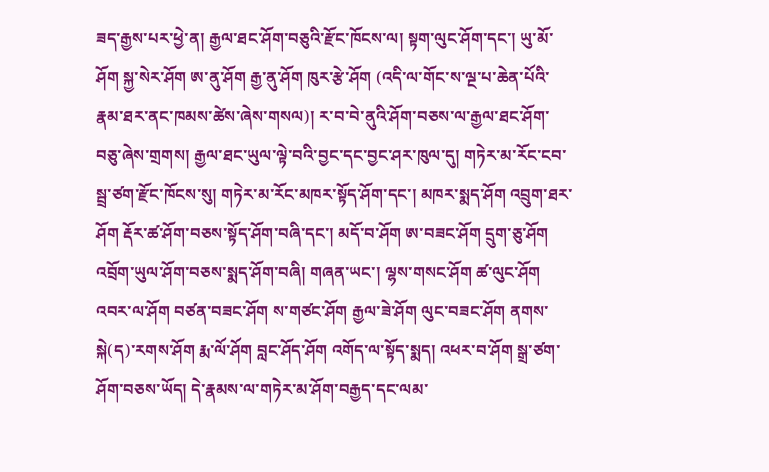ཟད་རྒྱས་པར་ཕྱེ་ན། རྒྱལ་ཐང་ཤོག་བཅུའི་རྫོང་ཁོངས་ལ། སྟག་ལུང་ཤོག་དང་། ཡུ་མོ་ཤོག སྐྱ་སེར་ཤོག ཨ་ནུ་ཤོག རྒྱ་ནུ་ཤོག ཁུར་རྩེ་ཤོག (འདི་ལ་གོང་ས་ལྔ་པ་ཆེན་པོའི་རྣམ་ཐར་ནང་ཁམས་ཚེས་ཞེས་གསལ)། ར་བ་བེ་ནུའི་ཤོག་བཅས་ལ་རྒྱལ་ཐང་ཤོག་བཅུ་ཞེས་གྲགས། རྒྱལ་ཐང་ཡུལ་ལྟེ་བའི་བྱང་དང་བྱང་ཤར་ཁུལ་དུ། གཏེར་མ་རོང་ངབ་སྦྲ་ཙག་རྫོང་ཁོངས་སུ། གཏེར་མ་རོང་མཁར་སྟོད་ཤོག་དང་། མཁར་སྨད་ཤོག འབྲུག་ཐར་ཤོག རྡོར་ཚ་ཤོག་བཅས་སྟོད་ཤོག་བཞི་དང་། མདོ་བ་ཤོག ཨ་བཟང་ཤོག དྲུག་ཅུ་ཤོག འབྲོག་ཡུལ་ཤོག་བཅས་སྨད་ཤོག་བཞི། གཞན་ཡང་། ལྷས་གསང་ཤོག ཚ་ལུང་ཤོག འབར་ལ་ཤོག བཙན་བཟང་ཤོག ས་གཙང་ཤོག རྒྱལ་ཟེ་ཤོག ལུང་བཟང་ཤོག ནགས་སྐེ(ད)་རགས་ཤོག རྨ་ལོ་ཤོག བླང་ཤོད་ཤོག འགོད་ལ་སྟོད་སྨད། འཕར་བ་ཤོག སྒྲ་ཙག་ཤོག་བཅས་ཡོད། དེ་རྣམས་ལ་གཏེར་མ་ཤོག་བརྒྱད་དང་ལམ་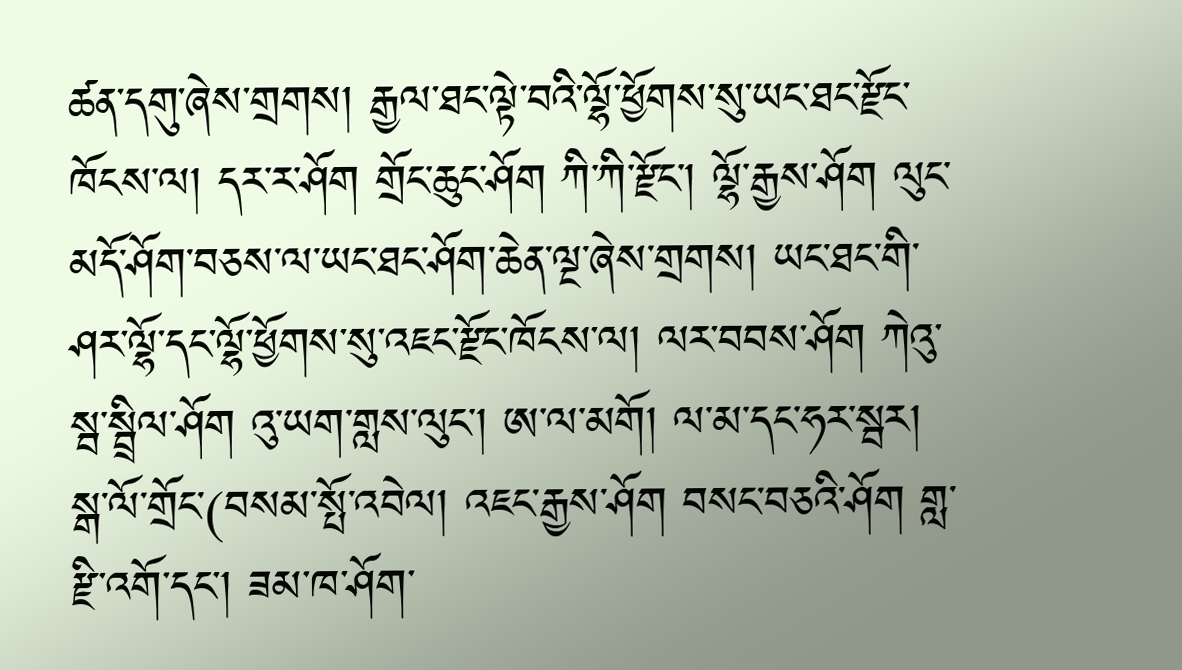ཚན་དགུ་ཞེས་གྲགས། རྒྱལ་ཐང་ལྟེ་བའི་ལྷོ་ཕྱོགས་སུ་ཡང་ཐང་རྫོང་ཁོངས་ལ། དར་ར་ཤོག གྲོང་ཆུང་ཤོག ཀི་ཀི་རྫོང་། ལྷོ་རྒྱས་ཤོག ལུང་མདོ་ཤོག་བཅས་ལ་ཡང་ཐང་ཤོག་ཆེན་ལྔ་ཞེས་གྲགས། ཡང་ཐང་གི་ཤར་ལྷོ་དང་ལྷོ་ཕྱོགས་སུ་འཇང་རྫོང་ཁོངས་ལ། ལར་བབས་ཤོག ཀེའུ་སྦ་སྦྲིལ་ཤོག འུ་ཡག་གླས་ལུང་། ཨ་ལ་མགོ། ལ་མ་དང་ཧར་སྦར། སྒ་ལོ་གྲོང་(བསམ་སྤོ་འབེལ། འཇང་རྒྱས་ཤོག བསང་བཅའི་ཤོག གླ་རྫི་འགོ་དང་། ཟམ་ཁ་ཤོག་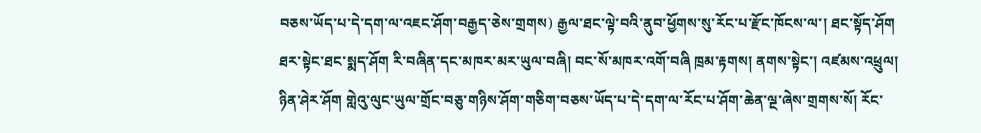བཅས་ཡོད་པ་དེ་དག་ལ་འཇང་ཤོག་བརྒྱད་ཅེས་གྲགས) རྒྱལ་ཐང་ལྟེ་བའི་ནུབ་ཕྱོགས་སུ་རོང་པ་རྫོང་ཁོངས་ལ་། ཐང་སྟོད་ཤོག ཐར་སྟེང་ཐང་སྨད་ཤོག རི་བཞིན་དང་མཁར་མར་ཡུལ་བཞི། བང་སོ་མཁར་འགོ་བཞི ཁྲམ་རྟགས། ནགས་སྟེང་། འཛམས་འཕྲུལ། ཉིན་ཤེར་ཤོག གླེའུ་ལུང་ཡུལ་གྲོང་བཅུ་གཉིས་ཤོག་གཅིག་བཅས་ཡོད་པ་དེ་དག་ལ་རོང་པ་ཤོག་ཆེན་ལྔ་ཞེས་གྲགས་སོ། རོང་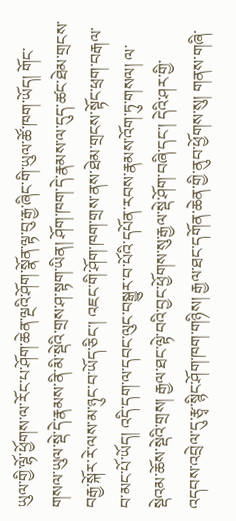ཡུལ་གྱི་ལྷོ་ཕྱོགས་ལ་རོང་པ་ཤོག་ཆེན་ལྔའི་ཤོག་སྣོན་ལྟ་བུ་རྒྱ་ཞིང་གི་ཡུལ་ཚོ་ཁག་ཡོད། གོང་གསལ་ཡུལ་སྡེ་དེ་རྣམས་ནི་མི་སྡེའི་གྲས་ཤ་སྟག་ཡིན། ཤོག་ཁག་དེ་རྣམས་ལ་དུད་ཚང་ཐེམ་གྲངས་བརྒྱ་སྐོར་རེ་ལས་མ་ཉུང་བ་ཡོད་ཅིང་། འཇང་གི་ཤོག་ཁག་གྲས་ནས་ཐེམ་གྲངས་སྟོང་ཕྲག་བརྒལ་བ་མང་པོ་ཡོད། འདི་དག་ལ་དབང་ལུང་བསྒྱུར་བ་པོའི་དཔོན་རབས་རྣམས་འོག་ཏུ་གསལ། ལ་སྡེའམ་ཆོས་སྡེའི་གྲས། རྒྱལ་ཐང་ལྟེ་བའི་བྱང་ཕྱོགས་སུ་རྒྱལ་སྡེ་ཤོག་བཞི་དང་། དེའི་ཤར་གྱི་འདབས་འབྲེལ་དུ་རྩྭ་སྙིང་ཤོག་ཁག་གཉིས། རྒྱལ་ཐང་དགོན་ཆེན་གྱི་ནུབ་ཕྱོགས་སུ། གནས་གཞི་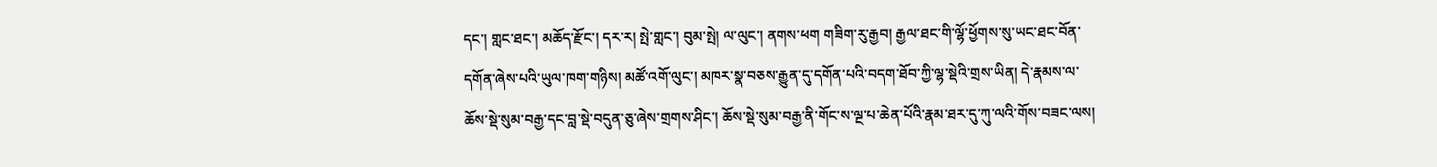དང་། གླང་ཐང་། མཆོད་རྫོང་། དར་ར། སྤེ་གླང་། བུམ་སྤེ། ལ་ལུང་། ནགས་ཕག གཟིག་རུ་རྒྱབ། རྒྱལ་ཐང་གི་ལྷོ་ཕྱོགས་སུ་ཡང་ཐང་བོན་དགོན་ཞེས་པའི་ཡུལ་ཁག་གཉིས། མཚོ་འགོ་ལུང་། མཁར་སྣ་བཅས་རྒྱུན་དུ་དགོན་པའི་བདག་ཐོབ་ཀྱི་ལྷ་སྡེའི་གྲས་ཡིན། དེ་རྣམས་ལ་ཆོས་སྡེ་སུམ་བརྒྱ་དང་བླ་སྡེ་བདུན་ཅུ་ཞེས་གྲགས་ཤིང་། ཆོས་སྡེ་སུམ་བརྒྱ་ནི་གོང་ས་ལྔ་པ་ཆེན་པོའི་རྣམ་ཐར་དུ་ཀུ་ལའི་གོས་བཟང་ལས།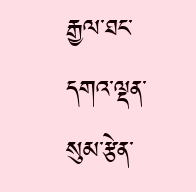རྒྱལ་ཐང་དགའ་ལྡན་སུམ་རྩེན་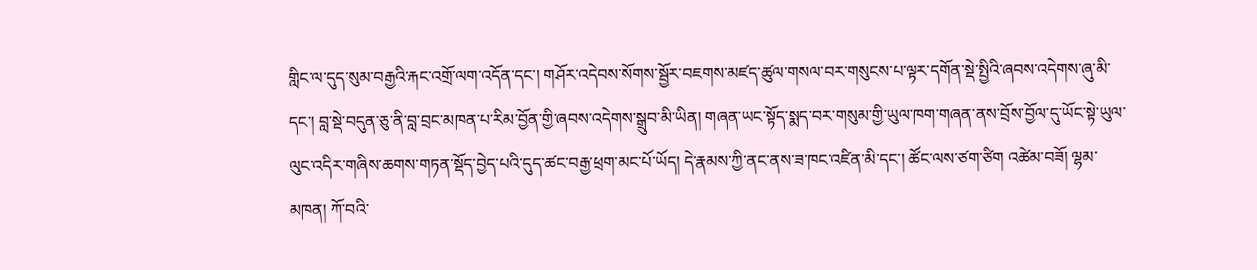གླིང་ལ་དུད་སུམ་བརྒྱའི་རྐང་འགྲོ་ལག་འདོན་དང་། གཤོར་འདེབས་སོགས་སྦྱོར་བཇགས་མཛད་ཚུལ་གསལ་བར་གསུངས་པ་ལྟར་དགོན་སྡེ་སྤྱིའི་ཞབས་འདེགས་ཞུ་མི་དང་། བླ་སྡེ་བདུན་ཅུ་ནི་བླ་བྲང་མཁན་པ་རིམ་བྱོན་གྱི་ཞབས་འདེགས་སྒྲུབ་མི་ཡིན། གཞན་ཡང་སྟོད་སྨད་བར་གསུམ་གྱི་ཡུལ་ཁག་གཞན་ནས་བྲོས་བྱོལ་དུ་ཡོང་སྟེ་ཡུལ་ལུང་འདིར་གཞིས་ཆགས་གཏན་སྡོད་བྱེད་པའི་དུད་ཚང་བརྒྱ་ཕྲག་མང་པོ་ཡོད། དེ་རྣམས་ཀྱི་ནང་ནས་ཟ་ཁང་འཛིན་མི་དང་། ཚོང་ལས་ཙག་ཙིག འཚེམ་བཟོ། ལྷམ་མཁན། ཀོ་བའི་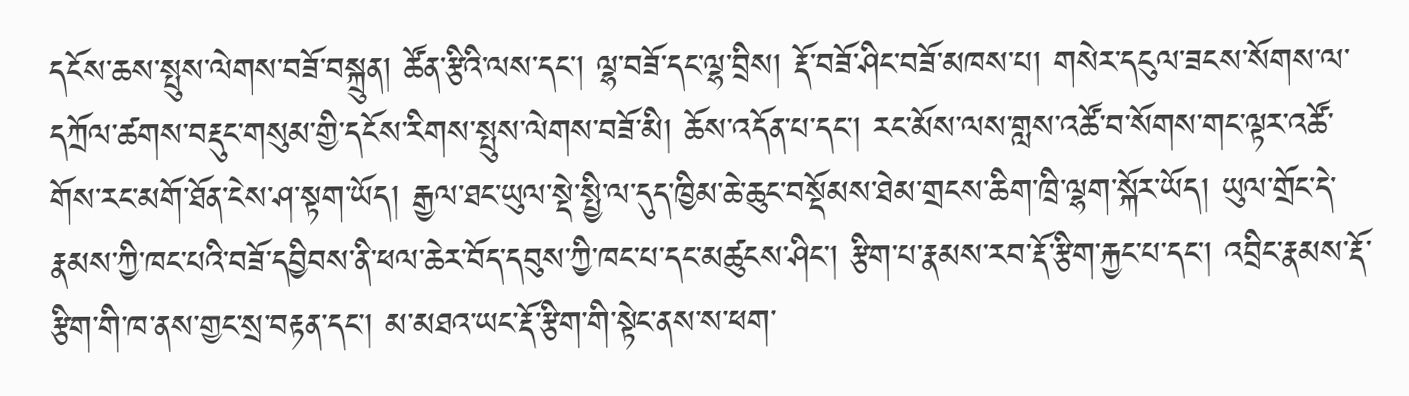དངོས་ཆས་སྤུས་ལེགས་བཟོ་བསྐྲུན། ཚོན་རྩིའི་ལས་དང་། ལྷ་བཟོ་དང་ལྷ་བྲིས། རྡོ་བཟོ་ཤིང་བཟོ་མཁས་པ། གསེར་དངུལ་ཟངས་སོགས་ལ་དཀྲོལ་ཚགས་བརྡུང་གསུམ་གྱི་དངོས་རིགས་སྤུས་ལེགས་བཟོ་མི། ཆོས་འདོན་པ་དང་། རང་མོས་ལས་གླས་འཚོ་བ་སོགས་གང་ལྟར་འཚོ་གོས་རང་མགོ་ཐོན་ངེས་ཤ་སྟག་ཡོད། རྒྱལ་ཐང་ཡུལ་སྡེ་སྤྱི་ལ་དུད་ཁྱིམ་ཆེ་ཆུང་བསྡོམས་ཐེམ་གྲངས་ཆིག་ཁྲི་ལྷག་སྐོར་ཡོད། ཡུལ་གྲོང་དེ་རྣམས་ཀྱི་ཁང་པའི་བཟོ་དབྱིབས་ནི་ཕལ་ཆེར་བོད་དབུས་ཀྱི་ཁང་པ་དང་མཚུངས་ཤིང་། རྩིག་པ་རྣམས་རབ་རྡོ་རྩིག་རྐྱང་པ་དང་། འབྲིང་རྣམས་རྡོ་རྩིག་གི་ཁ་ནས་གྱང་སྲ་བརྟན་དང་། མ་མཐའ་ཡང་རྡོ་རྩིག་གི་སྟེང་ནས་ས་ཕག་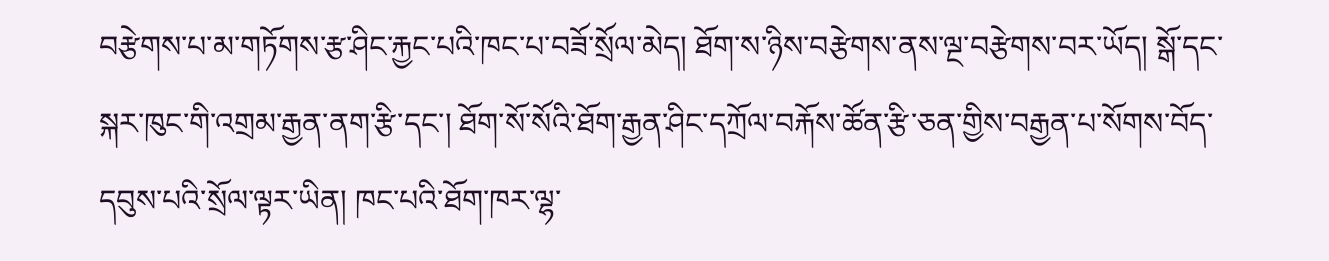བརྩེགས་པ་མ་གཏོགས་རྩ་ཤིང་རྐྱང་པའི་ཁང་པ་བཟོ་སྲོལ་མེད། ཐོག་ས་ཉིས་བརྩེགས་ནས་ལྔ་བརྩེགས་བར་ཡོད། སྒོ་དང་སྐར་ཁུང་གི་འགྲམ་རྒྱན་ནག་རྩི་དང་། ཐོག་སོ་སོའི་ཐོག་རྒྱན་ཤིང་དཀྲོལ་བརྐོས་ཚོན་རྩི་ཅན་གྱིས་བརྒྱན་པ་སོགས་བོད་དབུས་པའི་སྲོལ་ལྟར་ཡིན། ཁང་པའི་ཐོག་ཁར་ལྷ་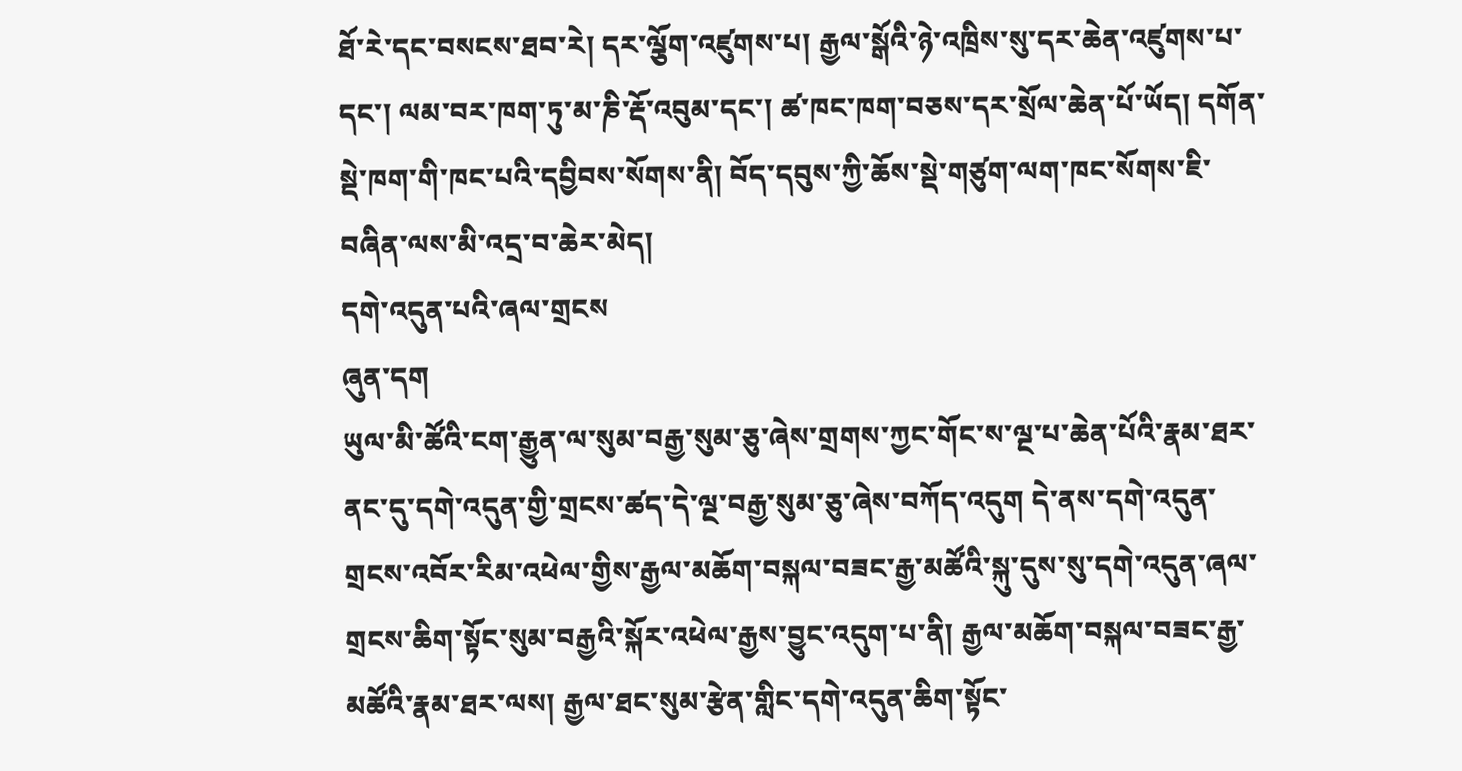ཐོ་རེ་དང་བསངས་ཐབ་རེ། དར་ལྕོག་འཛུགས་པ། རྒྱལ་སྒོའི་ཉེ་འཁྲིས་སུ་དར་ཆེན་འཛུགས་པ་དང་། ལམ་བར་ཁག་ཏུ་མ་ཎི་རྡོ་འབུམ་དང་། ཚ་ཁང་ཁག་བཅས་དར་སྲོལ་ཆེན་པོ་ཡོད། དགོན་སྡེ་ཁག་གི་ཁང་པའི་དབྱིབས་སོགས་ནི། བོད་དབུས་ཀྱི་ཆོས་སྡེ་གཙུག་ལག་ཁང་སོགས་ཇི་བཞིན་ལས་མི་འདྲ་བ་ཆེར་མེད།
དགེ་འདུན་པའི་ཞལ་གྲངས
ཞུན་དག
ཡུལ་མི་ཚོའི་ངག་རྒྱུན་ལ་སུམ་བརྒྱ་སུམ་ཅུ་ཞེས་གྲགས་ཀྱང་གོང་ས་ལྔ་པ་ཆེན་པོའི་རྣམ་ཐར་ནང་དུ་དགེ་འདུན་གྱི་གྲངས་ཚད་དེ་ལྔ་བརྒྱ་སུམ་ཅུ་ཞེས་བཀོད་འདུག དེ་ནས་དགེ་འདུན་གྲངས་འབོར་རིམ་འཕེལ་གྱིས་རྒྱལ་མཆོག་བསྐལ་བཟང་རྒྱ་མཚོའི་སྐུ་དུས་སུ་དགེ་འདུན་ཞལ་གྲངས་ཆིག་སྟོང་སུམ་བརྒྱའི་སྐོར་འཕེལ་རྒྱས་བྱུང་འདུག་པ་ནི། རྒྱལ་མཆོག་བསྐལ་བཟང་རྒྱ་མཚོའི་རྣམ་ཐར་ལས། རྒྱལ་ཐང་སུམ་རྩེན་གླིང་དགེ་འདུན་ཆིག་སྟོང་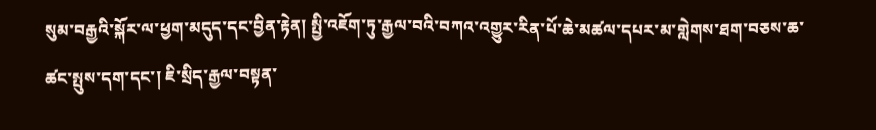སུམ་བརྒྱའི་སྐོར་ལ་ཕྱག་མདུད་དང་བྱིན་རྟེན། སྤྱི་འཇོག་ཏུ་རྒྱལ་བའི་བཀའ་འགྱུར་རིན་པོ་ཆེ་མཚལ་དཔར་མ་གླེགས་ཐག་བཅས་ཆ་ཚང་སྤུས་དག་དང་། ཇི་སྲིད་རྒྱལ་བསྟན་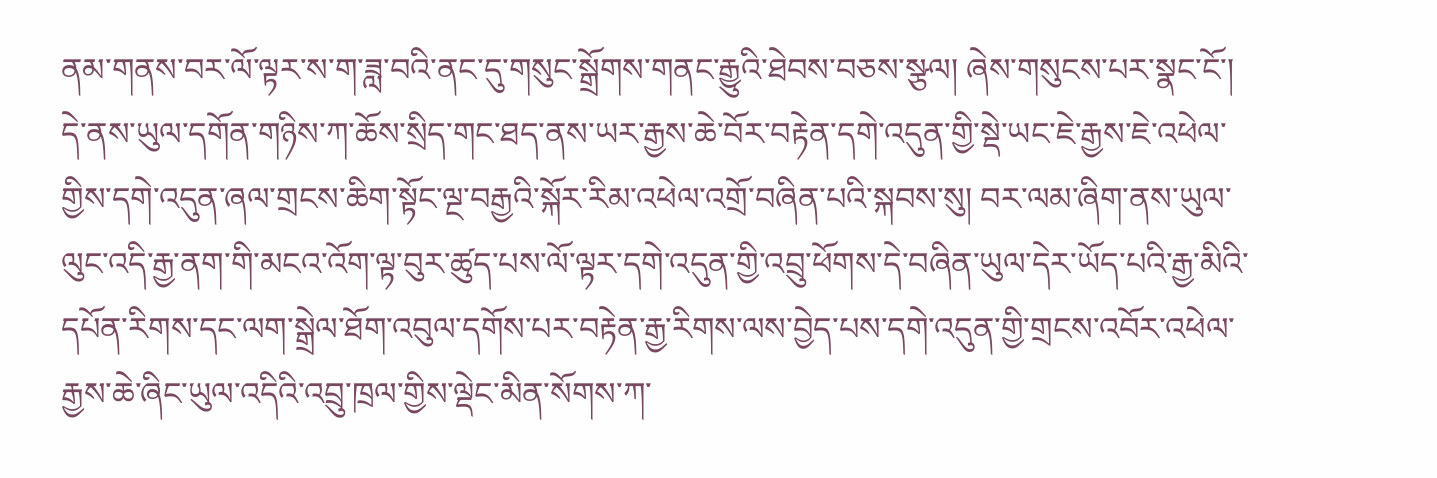ནམ་གནས་བར་ལོ་ལྟར་ས་ག་ཟླ་བའི་ནང་དུ་གསུང་སྒྲོགས་གནང་རྒྱུའི་ཐེབས་བཅས་སྩལ། ཞེས་གསུངས་པར་སྣང་ངོ་། དེ་ནས་ཡུལ་དགོན་གཉིས་ཀ་ཆོས་སྲིད་གང་ཐད་ནས་ཡར་རྒྱས་ཆེ་བོར་བརྟེན་དགེ་འདུན་གྱི་སྡེ་ཡང་ཇེ་རྒྱས་ཇེ་འཕེལ་གྱིས་དགེ་འདུན་ཞལ་གྲངས་ཆིག་སྟོང་ལྔ་བརྒྱའི་སྐོར་རིམ་འཕེལ་འགྲོ་བཞིན་པའི་སྐབས་སུ། བར་ལམ་ཞིག་ནས་ཡུལ་ལུང་འདི་རྒྱ་ནག་གི་མངའ་འོག་ལྟ་བུར་ཚུད་པས་ལོ་ལྟར་དགེ་འདུན་གྱི་འབྲུ་ཕོགས་དེ་བཞིན་ཡུལ་དེར་ཡོད་པའི་རྒྱ་མིའི་དཔོན་རིགས་དང་ལག་སྒྲེལ་ཐོག་འབུལ་དགོས་པར་བརྟེན་རྒྱ་རིགས་ལས་བྱེད་པས་དགེ་འདུན་གྱི་གྲངས་འབོར་འཕེལ་རྒྱས་ཆེ་ཞིང་ཡུལ་འདིའི་འབྲུ་ཁྲལ་གྱིས་ལྡེང་མིན་སོགས་ཀ་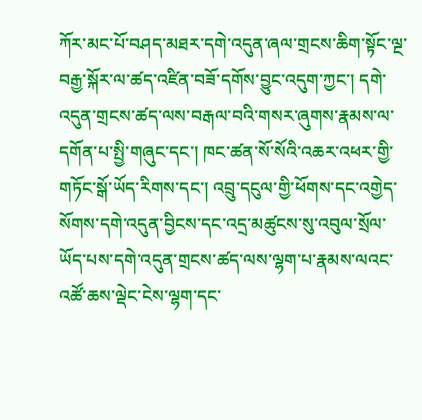ཀོར་མང་པོ་བཤད་མཐར་དགེ་འདུན་ཞལ་གྲངས་ཆིག་སྟོང་ལྔ་བརྒྱ་སྐོར་ལ་ཚད་འཛིན་བཟོ་དགོས་བྱུང་འདུག་ཀྱང་། དགེ་འདུན་གྲངས་ཚད་ལས་བརྒལ་བའི་གསར་ཞུགས་རྣམས་ལ་དགོན་པ་སྤྱི་གཞུང་དང་། ཁང་ཚན་སོ་སོའི་འཆར་འཕར་གྱི་གཏོང་སྒོ་ཡོད་རིགས་དང་། འབྲུ་དངུལ་གྱི་ཕོགས་དང་འགྱེད་སོགས་དགེ་འདུན་བྱིངས་དང་འདྲ་མཚུངས་སུ་འབུལ་སྲོལ་ཡོད་པས་དགེ་འདུན་གྲངས་ཚད་ལས་ལྷག་པ་རྣམས་ལའང་འཚོ་ཆས་ལྡེང་ངེས་ལྷག་དང་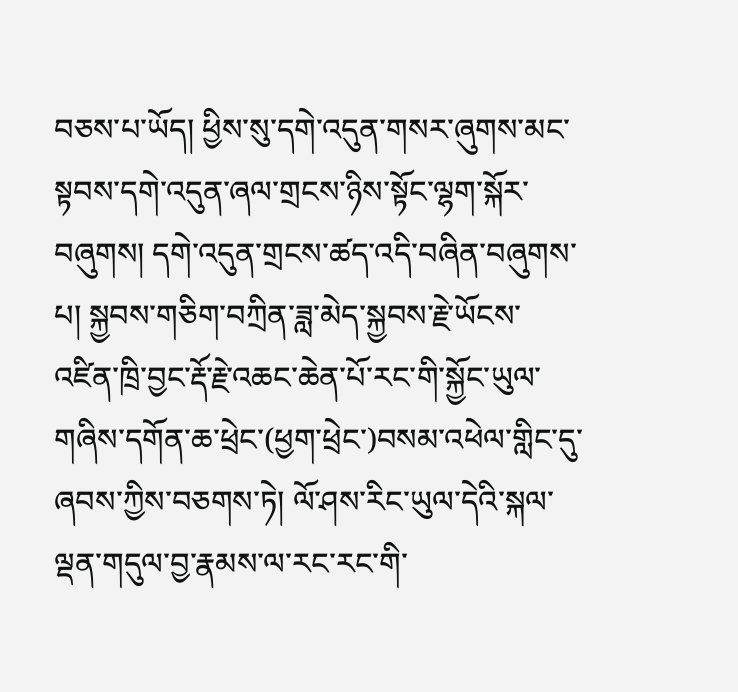བཅས་པ་ཡོད། ཕྱིས་སུ་དགེ་འདུན་གསར་ཞུགས་མང་སྟབས་དགེ་འདུན་ཞལ་གྲངས་ཉིས་སྟོང་ལྷག་སྐོར་བཞུགས། དགེ་འདུན་གྲངས་ཚད་འདི་བཞིན་བཞུགས་པ། སྐྱབས་གཅིག་བཀྲིན་ཟླ་མེད་སྐྱབས་རྗེ་ཡོངས་འཛིན་ཁྲི་བྱང་རྡོ་རྗེ་འཆང་ཆེན་པོ་རང་གི་སྐྱོང་ཡུལ་གཞིས་དགོན་ཆ་ཕྲེང་(ཕྱག་ཕྲེང་)བསམ་འཕེལ་གླིང་དུ་ཞབས་ཀྱིས་བཅགས་ཏེ། ལོ་ཤས་རིང་ཡུལ་དེའི་སྐལ་ལྡན་གདུལ་བྱ་རྣམས་ལ་རང་རང་གི་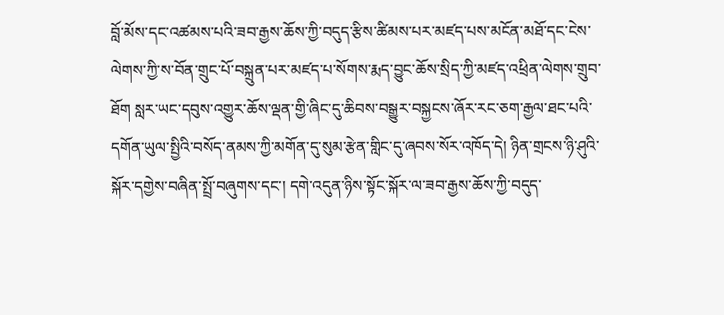བློ་མོས་དང་འཚམས་པའི་ཟབ་རྒྱས་ཆོས་ཀྱི་བདུད་རྩིས་ཚིམས་པར་མཛད་པས་མངོན་མཐོ་དང་ངེས་ལེགས་ཀྱི་ས་བོན་གྲུང་པོ་བསྐྲུན་པར་མཛད་པ་སོགས་རྨད་བྱུང་ཆོས་སྲིད་ཀྱི་མཛད་འཕྲིན་ལེགས་གྲུབ་ཐོག སླར་ཡང་དབུས་འགྱུར་ཆོས་ལྡན་གྱི་ཞིང་དུ་ཆིབས་བསྒྱུར་བསྐྱངས་ཞོར་རང་ཅག་རྒྱལ་ཐང་པའི་དགོན་ཡུལ་སྤྱིའི་བསོད་ནམས་ཀྱི་མགོན་དུ་སུམ་རྩེན་གླིང་དུ་ཞབས་སོར་འཁོད་དེ། ཉིན་གྲངས་ཉི་ཤུའི་སྐོར་དགྱེས་བཞིན་སྤྲོ་བཞུགས་དང་། དགེ་འདུན་ཉིས་སྟོང་སྐོར་ལ་ཟབ་རྒྱས་ཆོས་ཀྱི་བདུད་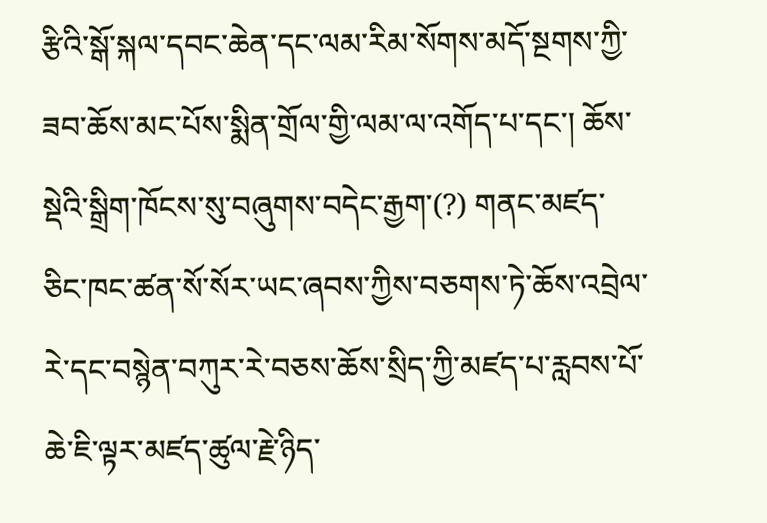རྩིའི་སྒོ་སྐལ་དབང་ཆེན་དང་ལམ་རིམ་སོགས་མདོ་སྔགས་ཀྱི་ཟབ་ཆོས་མང་པོས་སྨིན་གྲོལ་གྱི་ལམ་ལ་འགོད་པ་དང་། ཆོས་སྡེའི་སྒྲིག་ཁོངས་སུ་བཞུགས་བདེང་རྒྱག་(?) གནང་མཛད་ཅིང་ཁང་ཚན་སོ་སོར་ཡང་ཞབས་ཀྱིས་བཅགས་ཏེ་ཆོས་འབྲེལ་རེ་དང་བསྙེན་བཀུར་རེ་བཅས་ཆོས་སྲིད་ཀྱི་མཛད་པ་རླབས་པོ་ཆེ་ཇི་ལྟར་མཛད་ཚུལ་རྗེ་ཉིད་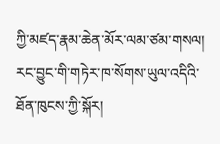ཀྱི་མཛད་རྣམ་ཆེན་མོར་ལམ་ཙམ་གསལ།
རང་བྱུང་གི་གཏེར་ཁ་སོགས་ཡུལ་འདིའི་ཐོན་ཁུངས་ཀྱི་སྐོར།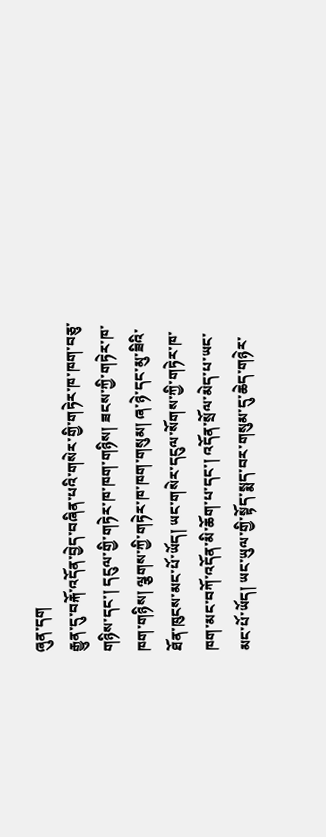ཞུན་དག
རྒྱུན་དུ་བརྐོ་འདོན་བྱེད་བཞིན་པའི་གསེར་གྱི་གཏེར་ཁ་ཁག་བཅུ་གཉིས་དང་། དངུལ་གྱི་གཏེར་ཁ་ཁག་གཉིས། ཟངས་ཀྱི་གཏེར་ཁ་ཁག་གཉིས། ལྕགས་ཀྱི་གཏེར་ཁ་ཁག་གསུམ། ཞ་ཉེ་དང་མུ་ཟིའི་ཐོན་ཁུངས་མང་པོ་ཡོད། ཡང་གསེར་དངུལ་སོགས་ཀྱི་གཏེར་ཁ་ཁག་མང་བཀོ་འདོན་མི་ཆོག་པ་དང་། འདོན་སྲོལ་མེད་པ་ཡང་མང་པོ་ཡོད། ཡང་ཡུལ་གྱི་སྟོད་སྨད་བར་གསུམ་དུ་ཆེད་གཉེར་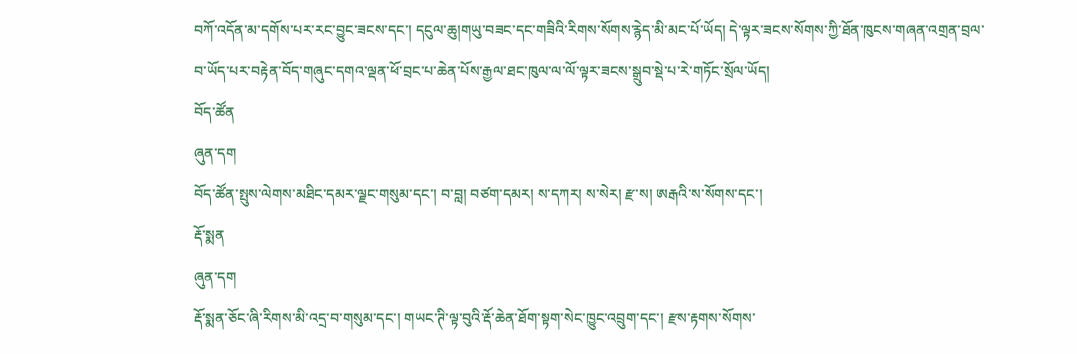བཀོ་འདོན་མ་དགོས་པར་རང་བྱུང་ཟངས་དང་། དངུལ་ཆུ།གཡུ་བཟང་དང་གཟིའི་རིགས་སོགས་རྙེད་མི་མང་པོ་ཡོད། དེ་ལྟར་ཟངས་སོགས་ཀྱི་ཐོན་ཁུངས་གཞན་འགྲན་བྲལ་བ་ཡོད་པར་བརྟེན་བོད་གཞུང་དགའ་ལྡན་ཕོ་བྲང་པ་ཆེན་པོས་རྒྱལ་ཐང་ཁུལ་ལ་ལོ་ལྟར་ཟངས་སྒྲུབ་སྡེ་པ་རེ་གཏོང་སྲོལ་ཡོད།
བོད་ཚོན
ཞུན་དག
བོད་ཚོན་སྤུས་ལེགས་མཐིང་དམར་ལྗང་གསུམ་དང་། བ་བླ། བཙག་དམར། ས་དཀར། ས་སེར། རྫ་ས། ཨརྒའི་ས་སོགས་དང་།
རྡོ་སྨན
ཞུན་དག
རྡོ་སྨན་ཅོང་ཞི་རིགས་མི་འདྲ་བ་གསུམ་དང་། གཡང་ཊི་ལྟ་བུའི་རྡོ་ཆེན་ཐོག་སྟག་སེང་ཁྱུང་འབྲུག་དང་། རྫས་རྟགས་སོགས་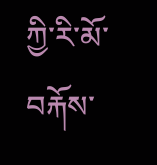ཀྱི་རི་མོ་བརྐོས་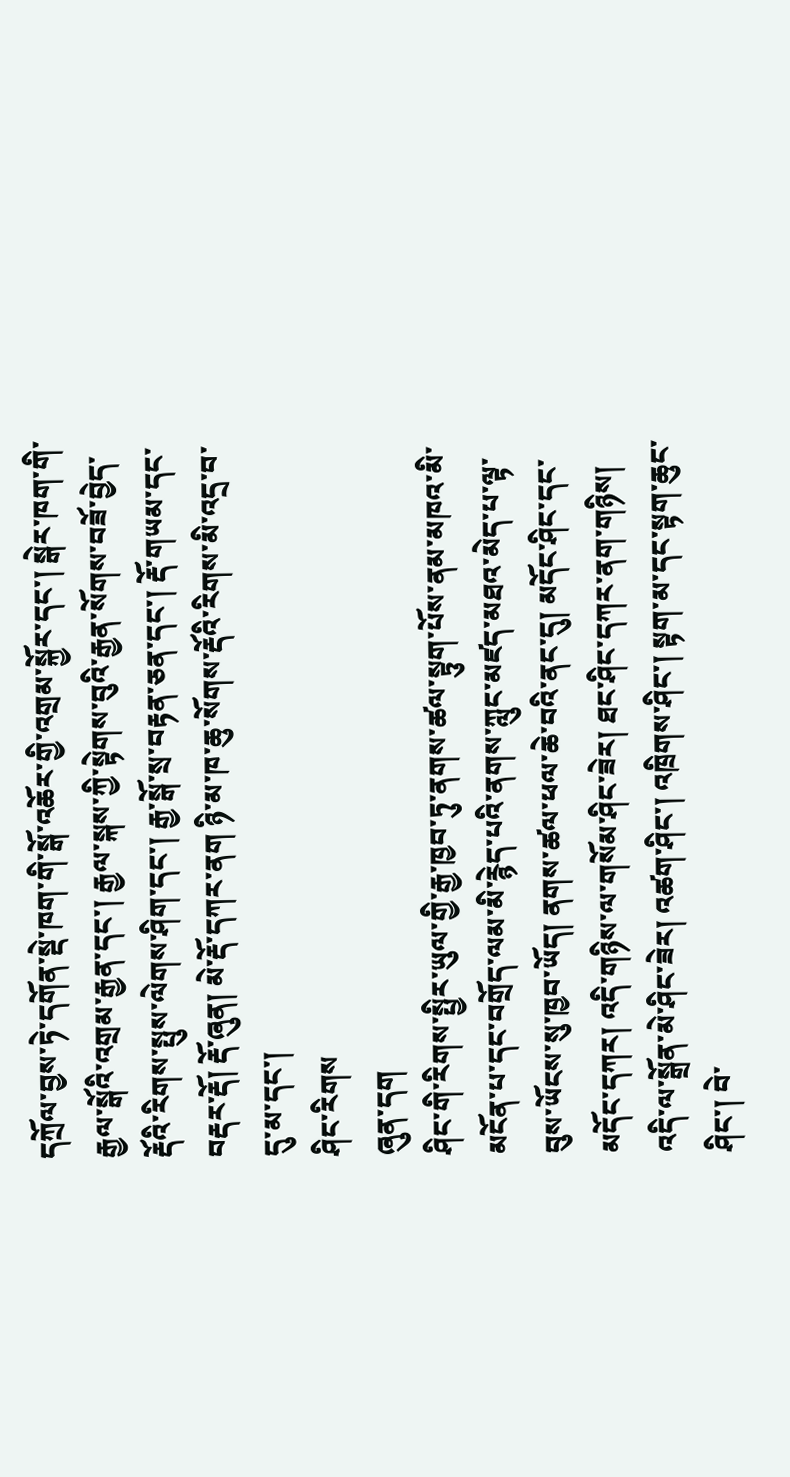དཀྲོལ་བྱས་ཏེ་དགོན་སྡེ་ཁག་གི་སྒོ་འཆོར་གྱི་འགྲམ་སྐྱོར་དང་། སྒེར་ཁག་གི་རྒྱལ་སྒོའི་འགྲམ་རྒྱན་དང་། རྒྱལ་སྐས་ཀྱི་སྟེགས་བུའི་རྒྱན་སོགས་བཟོ་བྱེད་རྡོའི་རིགས་སྤུས་ལེགས་ཤིག་དང་། རྒྱ་སྒོ་སྲ་བརྟན་ཅན་དང་། རྡོ་གཡམ་དང་བརྡར་རྡོ། རྡོ་ཞུན། མེ་རྡོ་དཀར་ནག ཉི་མ་ཁ་ཆུ་སོགས་རྡོའི་རིགས་མི་འདྲ་བ་དུ་མ་དང་།
ཤིང་རིགས
ཞུན་དག
ཤིང་གི་རིགས་སྤྱིར་ཡུལ་གྱི་རྒྱ་ཁྱབ་ཏུ་ནགས་ཚལ་སྟུག་པོས་ནམ་མཁའ་མི་མངོན་པ་དང་བགྲོད་ལམ་མི་རྙེད་པའི་ནགས་ཀླུང་མཛད་མཐའ་མེད་པ་ལྟ་བུས་ཡོངས་སུ་ཁྱབ་ཡོད། ནགས་ཚལ་ཕལ་ཆེ་བའི་ནང་དུ། མདོང་ཤིང་དང་མདོང་དཀར། འདི་གཉིས་ལ་གསོམ་ཤིང་ཟེར། ཐང་ཤིང་དཀར་ནག་གཉིས། འདི་ལ་སྒྲོན་མེ་ཤིང་ཟེར། འཚག་ཤིང་། འཁྲིགས་ཤིང་། སྟག་མ་དང་སྟག་ཆུང་ཤིང་། བེ་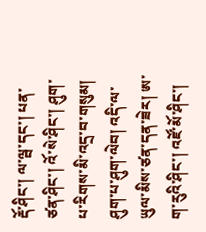རྡོ་ཤིང་། ལ་ལྦ་དང་། པན་ཙན་ཤིང་། འོ་སེ་ཤིང་། ཤུག་པ་རིགས་མི་འདྲ་བ་གསུམ། ཤུག་པ་ཤུག་ལེབ། འདི་ལ་ཡུལ་མིས་ཙན་དན་ཟེར། ཨ་ག་རུའི་ཤིང་། འཛོ་མོ་ཤིང་།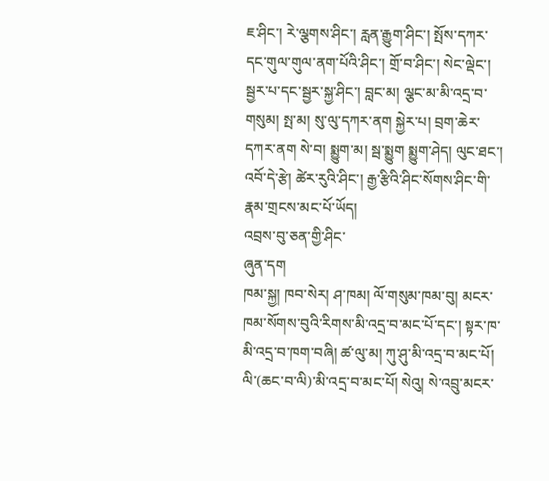ཇ་ཤིང་། རེ་ལྕགས་ཤིང་། རླན་རྒྱུག་ཤིང་། སྤོས་དཀར་དང་གུལ་གུལ་ནག་པོའི་ཤིང་། གྲོ་བ་ཤིང་། སེང་ལྡེང་། སྦྱར་པ་དང་སྦྱར་སྐྱ་ཤིང་། བླང་མ། ལྕང་མ་མི་འདྲ་བ་གསུམ། སྤ་མ། སུ་ལུ་དཀར་ནག སྐྱེར་པ། བྲག་ཆེར་དཀར་ནག སེ་བ། སྨྱུག་མ། སྦ་སྨྱུག སྨྱུག་ཤེད། ལུང་ཐང་། འབོ་དེ་རྩེ། ཚེར་རུའི་ཤིང་། རྒྱ་རྩིའི་ཤིང་སོགས་ཤིང་གི་རྣམ་གྲངས་མང་པོ་ཡོད།
འབྲས་བུ་ཅན་གྱི་ཤིང་
ཞུན་དག
ཁམ་སྐྱ། ཁབ་སེར། ཤ་ཁམ། ལོ་གསུམ་ཁམ་བུ། མངར་ཁམ་སོགས་བུའི་རིགས་མི་འདྲ་བ་མང་པོ་དང་། སྟར་ཁ་མི་འདྲ་བ་ཁག་བཞི། ཚ་ལུ་མ། ཀུ་ཤུ་མི་འདྲ་བ་མང་པོ། ལི་(ཆང་བ་ལི)་མི་འདྲ་བ་མང་པོ། སེའུ། སེ་འབྲུ་མངར་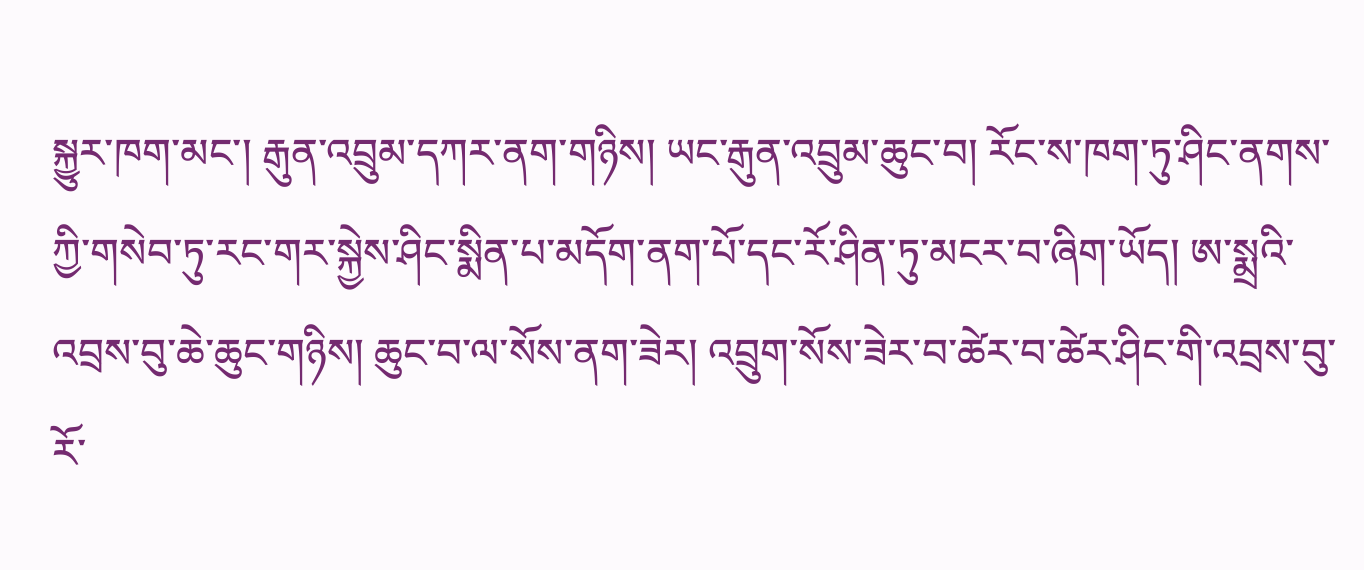སྐྱུར་ཁག་མང་། རྒུན་འབྲུམ་དཀར་ནག་གཉིས། ཡང་རྒུན་འབྲུམ་ཆུང་བ། རོང་ས་ཁག་ཏུ་ཤིང་ནགས་ཀྱི་གསེབ་ཏུ་རང་གར་སྐྱེས་ཤིང་སྨིན་པ་མདོག་ནག་པོ་དང་རོ་ཤིན་ཏུ་མངར་བ་ཞིག་ཡོད། ཨ་སྨྲའི་འབྲས་བུ་ཆེ་ཆུང་གཉིས། ཆུང་བ་ལ་སོས་ནག་ཟེར། འབྲུག་སོས་ཟེར་བ་ཚེར་བ་ཚེར་ཤིང་གི་འབྲས་བུ་རོ་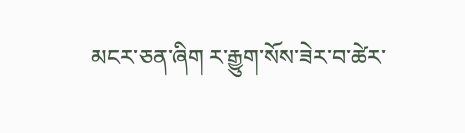མངར་ཅན་ཞིག ར་རྒྱུག་སོས་ཟེར་བ་ཚེར་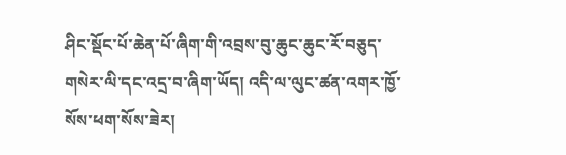ཤིང་སྡོང་པོ་ཆེན་པོ་ཞིག་གི་འབྲས་བུ་ཆུང་ཆུང་རོ་བཅུད་གསེར་ལི་དང་འདྲ་བ་ཞིག་ཡོད། འདི་ལ་ལུང་ཚན་འགར་ཁྱོ་སོས་ཕག་སོས་ཟེར།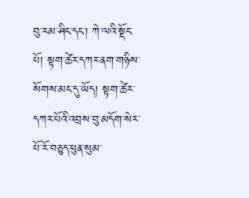བུ་རམ་ཤིང་དང་། ཀེ་ལའི་སྡོང་པོ། སྟག་ཚེར་དཀར་ནག་གཉིས་སོགས་མང་དུ་ཡོད། སྟག་ཚེར་དཀར་པོའི་འབྲས་བུ་མདོག་སེར་པོ་རོ་བཅུད་ཕུན་སུམ་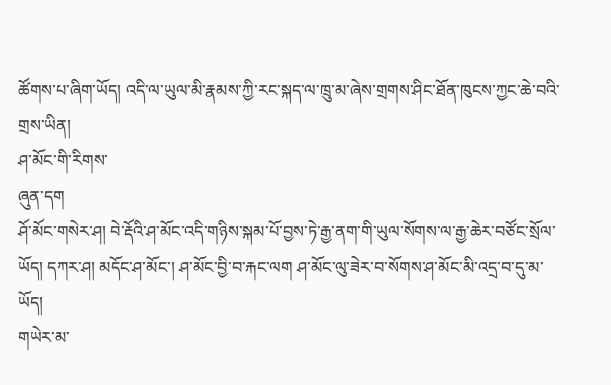ཚོགས་པ་ཞིག་ཡོད། འདི་ལ་ཡུལ་མི་རྣམས་ཀྱི་རང་སྐད་ལ་ཁྲུ་མ་ཞེས་གྲགས་ཤིང་ཐོན་ཁུངས་ཀྱང་ཆེ་བའི་གྲས་ཡིན།
ཤ་མོང་གི་རིགས་
ཞུན་དག
ཤོ་མོང་གསེར་ཤ། བེ་རྡོའི་ཤ་མོང་འདི་གཉིས་སྐམ་པོ་བྱས་ཏེ་རྒྱ་ནག་གི་ཡུལ་སོགས་ལ་རྒྱ་ཆེར་བཙོང་སྲོལ་ཡོད། དཀར་ཤ། མདོང་ཤ་མོང་། ཤ་མོང་བྱི་བ་རྐང་ལག ཤ་མོང་ལུ་ཟེར་བ་སོགས་ཤ་མོང་མི་འདྲ་བ་དུ་མ་ཡོད།
གཡེར་མ་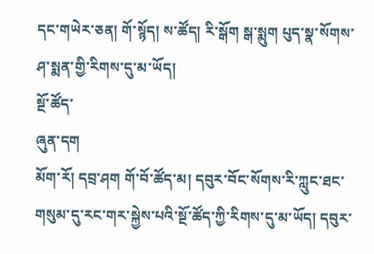དང་གཡེར་ཅན། གོ་སྙོད། ས་ཚོད། རི་སྒོག སྒ་སྨུག པུད་སྣ་སོགས་ཤ་སྨན་གྱི་རིགས་དུ་མ་ཡོད།
སྔོ་ཚོད་
ཞུན་དག
མོག་རོ། དབྲ་ཤག གོ་བོ་ཚོད་མ། དབུར་བོང་སོགས་རི་ཀླུང་ཐང་གསུམ་དུ་རང་གར་སྐྱེས་པའི་སྔོ་ཚོད་ཀྱི་རིགས་དུ་མ་ཡོད། དབུར་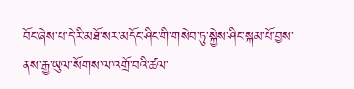བོང་ཞེས་པ་དེ་རི་མཐོ་སར་མདོང་ཤིང་གི་གསེབ་ཏུ་སྐྱེས་ཤིང་སྐམ་པོ་བྱས་ནས་རྒྱ་ཡུལ་སོགས་ལ་འགྲོ་བའི་ཚལ་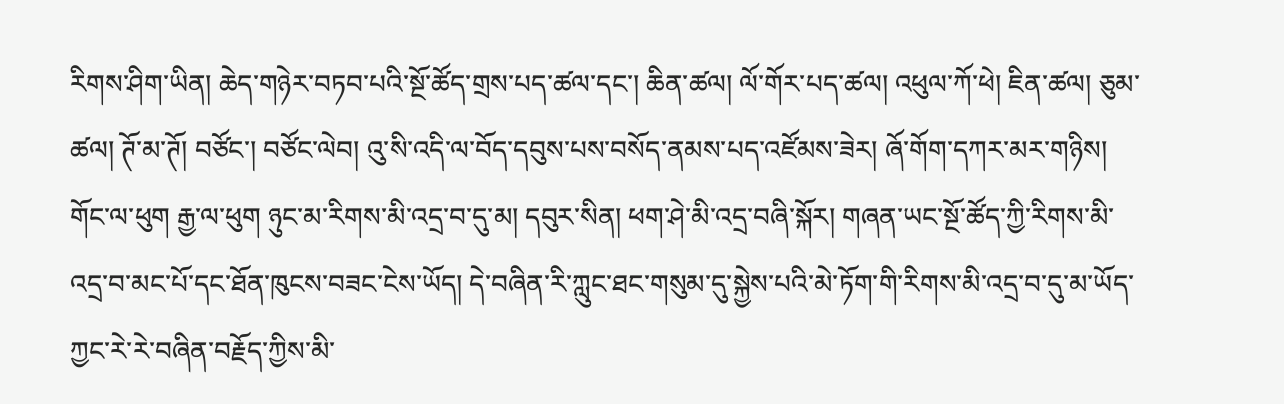རིགས་ཤིག་ཡིན། ཆེད་གཉེར་བཏབ་པའི་སྔོ་ཚོད་གྲས་པད་ཚལ་དང་། ཆིན་ཚལ། ལོ་གོར་པད་ཚལ། འཕུལ་ཀོ་ཕེ། ཇིན་ཚལ། ཅུམ་ཚལ། ཊོ་མ་ཊོ། བཙོང་། བཙོང་ལེབ། འུ་སི་འདི་ལ་བོད་དབུས་པས་བསོད་ནམས་པད་འཛོམས་ཟེར། ཞོ་གོག་དཀར་མར་གཉིས། གོང་ལ་ཕུག རྒྱ་ལ་ཕུག ཉུང་མ་རིགས་མི་འདྲ་བ་དུ་མ། དབུར་སིན། ཕག་ཤེ་མི་འདྲ་བཞི་སྐོར། གཞན་ཡང་སྔོ་ཚོད་ཀྱི་རིགས་མི་འདྲ་བ་མང་པོ་དང་ཐོན་ཁུངས་བཟང་ངེས་ཡོད། དེ་བཞིན་རི་ཀླུང་ཐང་གསུམ་དུ་སྐྱེས་པའི་མེ་ཏོག་གི་རིགས་མི་འདྲ་བ་དུ་མ་ཡོད་ཀྱང་རེ་རེ་བཞིན་བརྗོད་ཀྱིས་མི་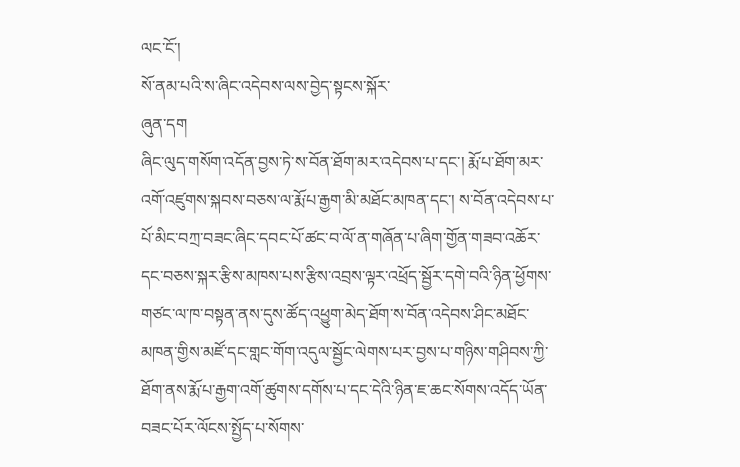ལང་ངོ་།
སོ་ནམ་པའི་ས་ཞིང་འདེབས་ལས་བྱེད་སྟངས་སྐོར་
ཞུན་དག
ཞིང་ལུད་གསོག་འདོན་བྱས་ཏེ་ས་བོན་ཐོག་མར་འདེབས་པ་དང་། རྨོ་པ་ཐོག་མར་འགོ་འཛུགས་སྐབས་བཅས་ལ་རྨོ་པ་རྒྱག་མི་མཐོང་མཁན་དང་། ས་བོན་འདེབས་པ་པོ་མིང་བཀྲ་བཟང་ཞིང་དབང་པོ་ཚང་བ་ལོ་ན་གཞོན་པ་ཞིག་གྱོན་གཟབ་འཆོར་དང་བཅས་སྐར་རྩིས་མཁས་པས་རྩིས་འབྲས་ལྟར་འཕྲོད་སྦྱོར་དགེ་བའི་ཉིན་ཕྱོགས་གཙང་ལ་ཁ་བསྟན་ནས་དུས་ཚོད་འཕྱུག་མེད་ཐོག་ས་བོན་འདེབས་ཤིང་མཐོང་མཁན་གྱིས་མཛོ་དང་གླང་གོག་འདུལ་སྦྱོང་ལེགས་པར་བྱས་པ་གཉིས་གཤིབས་ཀྱི་ཐོག་ནས་རྨོ་པ་རྒྱག་འགོ་ཚུགས་དགོས་པ་དང་དེའི་ཉིན་ཇ་ཆང་སོགས་འདོད་ཡོན་བཟང་པོར་ལོངས་སྤྱོད་པ་སོགས་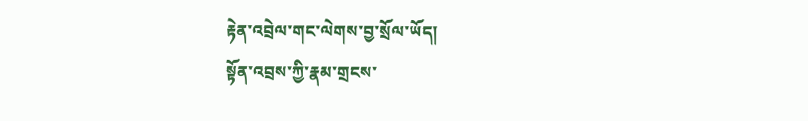རྟེན་འབྲེལ་གང་ལེགས་བྱ་སྲོལ་ཡོད།
སྟོན་འབྲས་ཀྱི་རྣམ་གྲངས་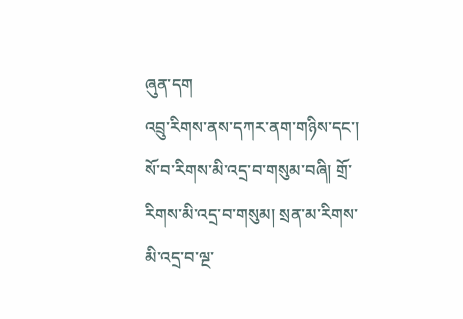ཞུན་དག
འབྲུ་རིགས་ནས་དཀར་ནག་གཉིས་དང་། སོ་བ་རིགས་མི་འདྲ་བ་གསུམ་བཞི། གྲོ་རིགས་མི་འདྲ་བ་གསུམ། སྲན་མ་རིགས་མི་འདྲ་བ་ལྔ་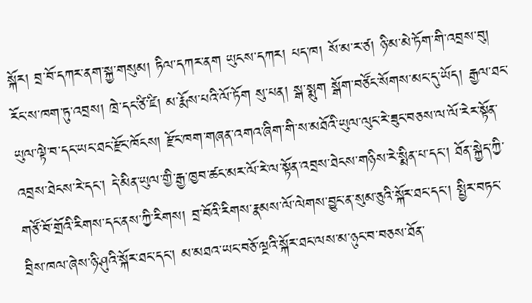སྐོར། བྲ་བོ་དཀར་ནག་སྐྱ་གསུམ། ཏིལ་དཀར་ནག ཡུངས་དཀར། པད་ཁ། སོ་མ་ར་ཙ། ཉི་མ་མེ་ཏོག་གི་འབྲས་བུ། རོང་ས་ཁག་ཏུ་འབྲས། ཁྲེ་དང་ཙི་ཛི། མ་རྨོས་པའི་ལོ་ཏོག སུ་པན། སྒ་སྨུག སྒོག་བཙོང་སོགས་མང་དུ་ཡོད། རྒྱལ་ཐང་ཡུལ་ལྟེ་བ་དང་ཡང་ཐང་རྫོང་ཁོངས། རྫོང་ཁག་གཞན་འགའ་ཞིག་གི་ས་མཐོའི་ཡུལ་ལུང་རེ་ཟུང་བཅས་ལ་ལོ་རེར་སྟོན་འབྲས་ཐེངས་རེ་དང་། དེ་མིན་ཡུལ་གྱི་རྒྱ་ཁྱབ་ཚང་མར་ལོ་རེ་ལ་སྟོན་འབྲས་ཐེངས་གཉིས་རེ་སྨིན་པ་དང་། ཐོན་སྐྱེད་ཀྱི་གཙོ་བོ་གྲོའི་རིགས་དང་ནས་ཀྱི་རིགས། བྲ་བོའི་རིགས་རྣམས་ལོ་ལེགས་བྱུང་ན་སུམ་ཅུའི་སྐོར་ཐང་དང་། སྤྱིར་བཏང་བྲིས་ཁལ་ཞེས་ཉི་ཤུའི་སྐོར་ཐང་དང་། མ་མཐའ་ཡང་བཅོ་ལྔའི་སྐོར་ཐང་ལས་མ་ཉུང་བ་བཅས་ཐོན་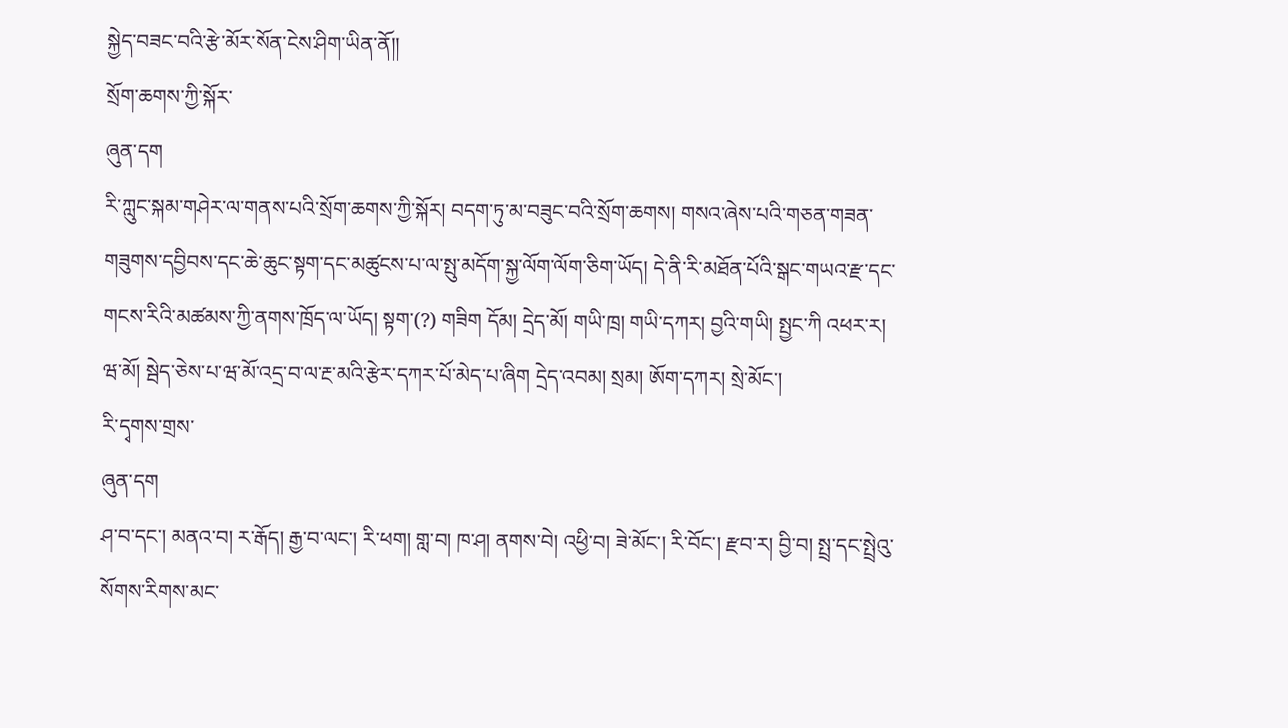སྐྱེད་བཟང་བའི་རྩེ་མོར་སོན་ངེས་ཤིག་ཡིན་ནོ།།
སྲོག་ཆགས་ཀྱི་སྐོར་
ཞུན་དག
རི་ཀླུང་སྐམ་གཤེར་ལ་གནས་པའི་སྲོག་ཆགས་ཀྱི་སྐོར། བདག་ཏུ་མ་བཟུང་བའི་སྲོག་ཆགས། གསའ་ཞེས་པའི་གཅན་གཟན་གཟུགས་དབྱིབས་དང་ཆེ་ཆུང་སྟག་དང་མཚུངས་པ་ལ་སྤུ་མདོག་སྐྱ་ལོག་ལོག་ཅིག་ཡོད། དེ་ནི་རི་མཐོན་པོའི་སྒང་གཡའ་རྫ་དང་གངས་རིའི་མཚམས་ཀྱི་ནགས་ཁྲོད་ལ་ཡོད། སྟག་(?) གཟིག དོམ། དྲེད་མོ། གཡི་ཁྲ། གཡི་དཀར། བྱའི་གཡི། སྤྱང་ཀི འཕར་ར། ཝ་མོ། སྦེད་ཅེས་པ་ཝ་མོ་འདྲ་བ་ལ་རྔ་མའི་རྩེར་དཀར་པོ་མེད་པ་ཞིག དྲེད་འབམ། སྲམ། ཨོག་དཀར། སྲེ་མོང་།
རི་དྭགས་གྲས་
ཞུན་དག
ཤ་བ་དང་། མནའ་བ། ར་རྒོད། རྒྱ་བ་ལང་། རི་ཕག། གླ་བ། ཁ་ཤ། ནགས་བེ། འཕྱི་བ། ཟེ་མོང་། རི་བོང་། རྫབ་ར། བྱི་བ། སྤྲ་དང་སྤྲེའུ་སོགས་རིགས་མང་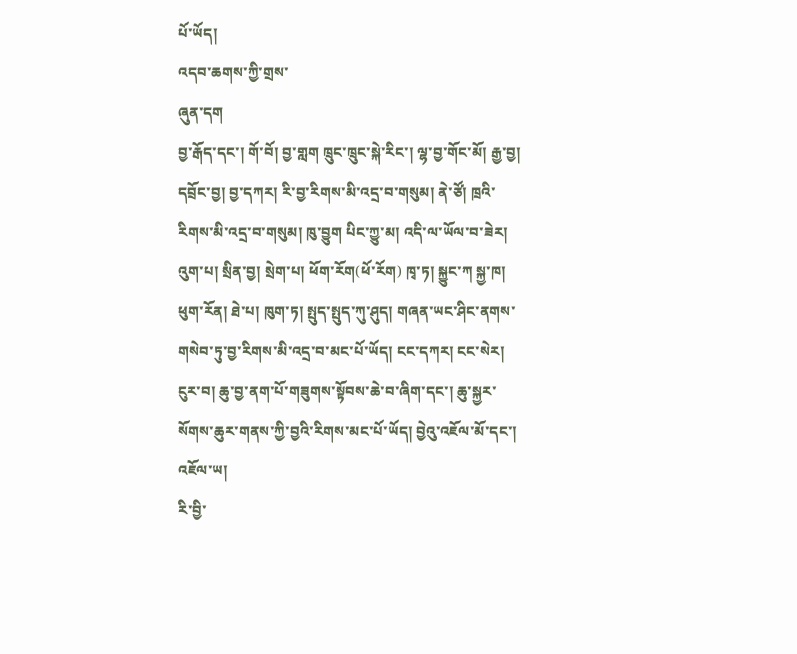པོ་ཡོད།
འདབ་ཆགས་ཀྱི་གྲས་
ཞུན་དག
བྱ་རྒོད་དང་། གོ་བོ། བྱ་གླག ཁྲུང་ཁྲུང་སྐེ་རིང་། ལྷ་བྱ་གོང་མོ། རྒྱ་བྱ། དབྲོང་བྱ། བྱ་དཀར། རི་བྱ་རིགས་མི་འདྲ་བ་གསུམ། ནེ་ཙོ། ཁྲའི་རིགས་མི་འདྲ་བ་གསུམ། ཁུ་བྱུག པིང་ཀྱུ་མ། འདི་ལ་ཡོལ་བ་ཟེར། འུག་པ། སྲིན་བྱ། སྲེག་པ། ཕོག་རོག(ཕོ་རོག) ཁྭ་ཏ། སྐྱུང་ཀ སྐྱ་ཁ། ཕུག་རོན། ཐེ་པ། ཁུག་ཏ། སྤུད་སྤུད་ཀུ་ཤུད། གཞན་ཡང་ཤིང་ནགས་གསེབ་ཏུ་བྱ་རིགས་མི་འདྲ་བ་མང་པོ་ཡོད། ངང་དཀར། ངང་སེར། ངུར་བ། ཆུ་བྱ་ནག་པོ་གཟུགས་སྟོབས་ཆེ་བ་ཞིག་དང་། ཆུ་སྐྱར་སོགས་ཆུར་གནས་ཀྱི་བྱའི་རིགས་མང་པོ་ཡོད། བྱེའུ་འཇོལ་མོ་དང་། འཇོལ་ཡ།
རི་བྱི་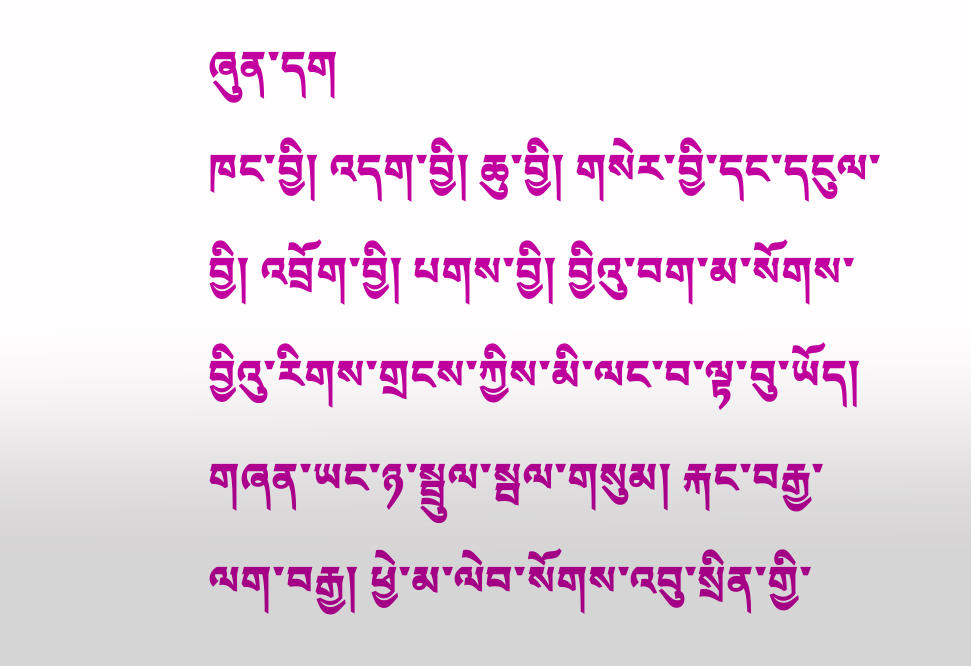ཞུན་དག
ཁང་བྱི། འདག་བྱི། ཆུ་བྱི། གསེར་བྱི་དང་དངུལ་བྱི། འབྲོག་བྱི། པགས་བྱི། བྱིའུ་བག་མ་སོགས་བྱིའུ་རིགས་གྲངས་ཀྱིས་མི་ལང་བ་ལྟ་བུ་ཡོད། གཞན་ཡང་ཉ་སྦྲུལ་སྦལ་གསུམ། རྐང་བརྒྱ་ལག་བརྒྱ། ཕྱེ་མ་ལེབ་སོགས་འབུ་སྲིན་གྱི་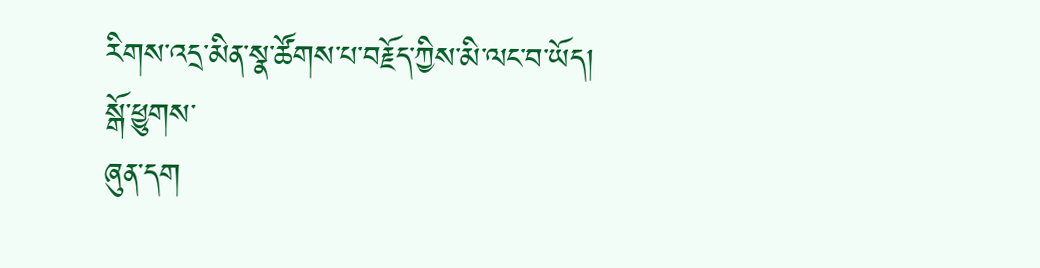རིགས་འདྲ་མིན་སྣ་ཚོགས་པ་བརྗོད་ཀྱིས་མི་ལང་བ་ཡོད།
སྒོ་ཕྱུགས་
ཞུན་དག